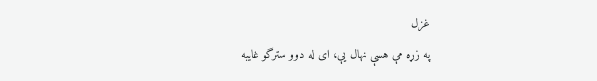غزل
په زړه مې هسې نهال يې، ای له دوو سترگو غايبه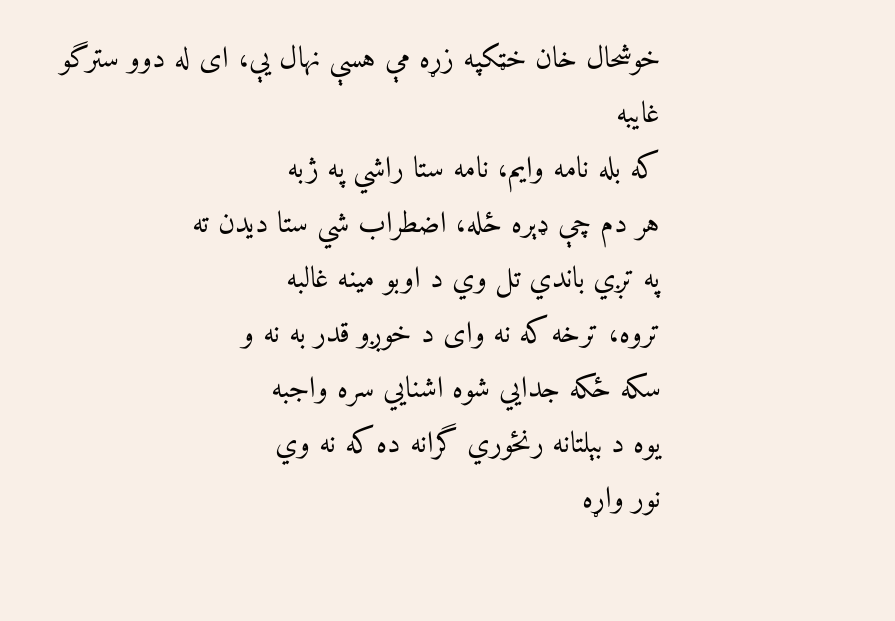خوشحال خان خټکپه زړه مې هسې نهال يې، ای له دوو سترگو غايبه
که بله نامه وايم، نامه ستا راشي په ژبه
هر دم چې ډېره ځله، اضطراب شي ستا ديدن ته
په تږي باندي تل وي د اوبو مينه غالبه
تروه، ترخه که نه وای د خوږو قدر به نه و
سکه ځکه جدايي شوه اشنايي سره واجبه
يوه د بېلتانه رنځوري گرانه ده که نه وي
نور واړه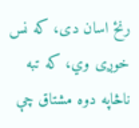رنځ اسان دی، که نس خوږی وي، که تبه
ناڅاپه دوه مشتاق چې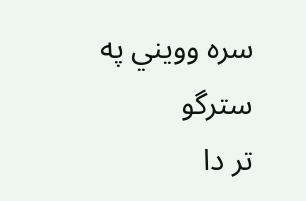سره وويني په سترگو
تر دا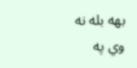بهه بله نه وي په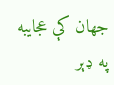جهان کې عجايبه
په ډېر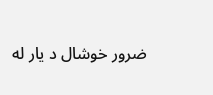ضرور خوشال د يار له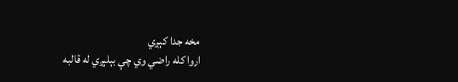مخه جدا کېږي
اروا کله راضي وي چې بېلېږي له قالبه